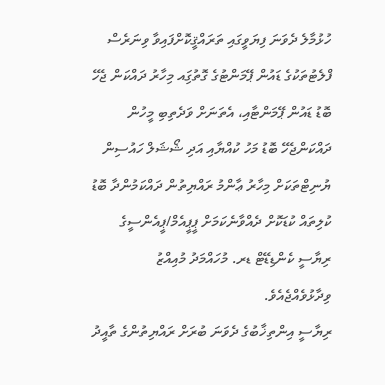ހުޅުމާލެ ދެވަނަ ފިޔަވީގައި ތަރައްޤީކޮށްފައިވާ ވިނަރެސް ފްލެޓުތަކުގެ ޑައުން ޕޭމަންޓުގެ ގޮތުގަިއ މިހާރު ދައްކަން ޖެހޭ ބޮޑު ޑައުން ޕޭމަންޓާއި، އެތަނަށް ވަދެތިބި މީހުން ދައްކަންޖެހޭ ބޮޑު މަހު ކުއްޔާއި އަދި ޝޯޝަލް ހައުސިން ޔުނިޓްތަކަށް މިހާރު ޢާންމު ރައްޔިތުން ދައްކަމުންދާ ބޮޑު ކުލިތައް ކުޑަކޮށް ދެއްވާނެކަމަށް ޕީޕީއެމް/ޕީއެންސީގެ ރިޔާސީ ކެންޑިޑޭޓް ޑރ. މުހައްމަދު މުއިއްޒު ވިދާޅުވެއްޖެއެވެ.
ރިޔާސީ އިންތިޚާބުގެ ދެވަނަ ބުރަށް ރައްޔިތުންގެ ތާއީދު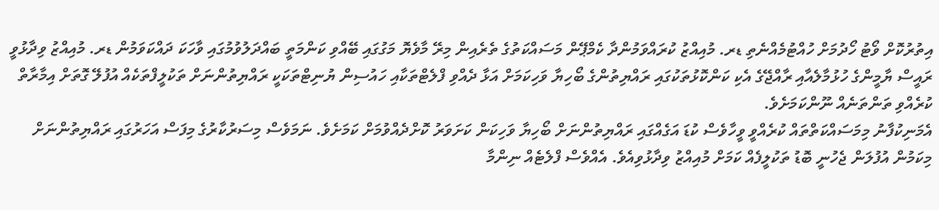އިތުރުކޮށް ވޯޓު ހޯދުމަށް ހުއްޓުމެއްނެތި ޑރ. މުއިއްޒު ކުރައްވަމުންދާ ކެމްޕޭން މަސައްކަތުގެ ތެރެއިން މިރޭ މާވެޔޮ މަގުގައި ބޭއްވި ކަންމަތީ ބައްދަލުވުމުގައި ވާހަކަ ދައްކަވަމުން ޑރ. މުއިއްޒު ވިދާޅުވީ ރައީސް ޔާމީންގެ ހުޅުމާލެއާއި ރާއްޖޭގެ އެކި ކަންކޮޅުތަކުގައި ރައްޔިތުންގެ ބޯހިޔާ ވަހިކަމަށް އަޅާ ދެއްވި ފްލެޓްތަކާއި ހައުސިން ޔުނިޓްތަކަކީ ރައްޔިތުންނަށް ތަކުލީފްތަކެއް އުފުލޭ ގޮތަށް އިމާރާތް ކުރެއްވި ތަންތަނެއް ނޫންކަމަށެވެ.
އެމަނިކުފާނު މިމަސައްކަތްތައް ކުރެއްވީ ވީހާވެސް ކުޑަ އަގެއްގައި ރައްޔިތުންނަށް ބޯހިޔާ ވަހިކަން ކަށަވަރު ކޮށްދެއްވުމަށް ކަމަށެވެ. ނަމަވެސް މިސަރުކާރުގެ މިފަސް އަހަރުގައި ރައްޔިތުންނަށް މިކަމުން އުފުލަން ޖެހުނީ ބޮޑު ތަކުލީފެއް ކަމަށް މުއިއްޒު ވިދާޅުވިއެވެ. އެއްވެސް ފްލެޓެއް ނިންމާ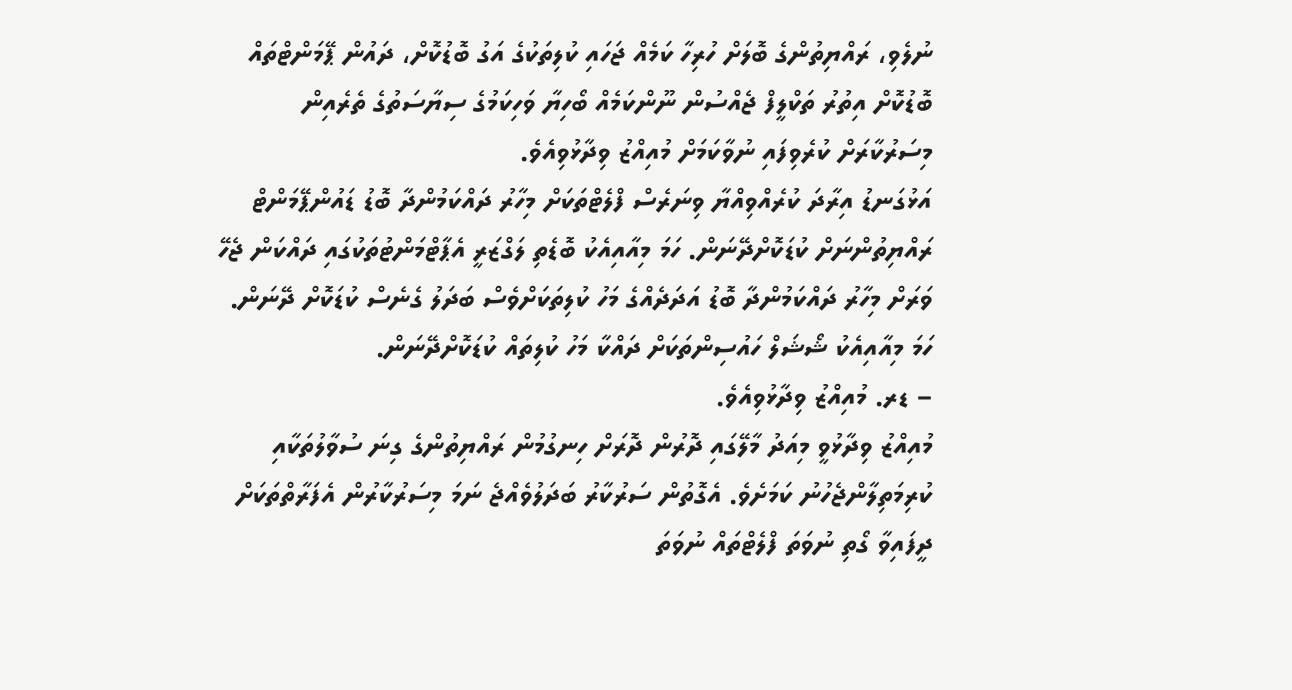ނުލެވި، ރައްޔިތުންގެ ބޮލަށް ހުރިހާ ކަމެއް ޖަހައި ކުލިތަކުގެ އަގު ބޮޑުކޮށް، ދައުން ޕޭމަންޓްތައް ބޮޑުކޮށް އިތުރު ތަކްލީފް ޖެއްސުން ނޫންކަމެއް ބޯހިޔާ ވަހިކަމުގެ ސިޔާސަތުގެ ތެރެއިން މިސަރުކާރަށް ކުރެވިފައި ނުވާކަމަށް މުއިއްޒު ވިދާޅުވިއެވެ.
އަޅުގަނޑު އިރާދަ ކުރެއްވިއްޔާ ވިނަރެސް ފްލެޓްތަކަށް މިހާރު ދައްކަމުންދާ ބޮޑު ޑައުންޕޭމަންޓް ރައްޔިތުންނަށް ކުޑަކޮށްދޭނަން. ހަމަ މިއާއިއެކު ބޮޑެތި ލަގްޒަރީ އެޕާޓްމަންޓުތަކުގައި ދައްކަން ޖެހޭ ވަރަށް މިހާރު ދައްކަމުންދާ ބޮޑު އަދަދެއްގެ މަހު ކުލިތަކަށްވެސް ބަދަލު ގެނެސް ކުޑަކޮށް ދޭނަން. ހަމަ މިއާއިއެކު ޝޯޝަލް ހައުސިންތަކަށް ދައްކާ މަހު ކުލިތައް ކުޑަކޮށްދޭނަން.
– ޑރ. މުއިއްޒު ވިދާޅުވިއެވެ.
މުއިއްޒު ވިދާޅުވީ މިއަދު މާލޭގައި ދޮރުން ދޮރަށް ހިނގުމުން ރައްޔިތުންގެ ގިނަ ސުވާލުތަކާއި ކުރިމަތިލާންޖެހުނު ކަމަށެވެ. އެގޮތުން ސަރުކާރު ބަދަލުވެއްޖެ ނަމަ މިސަރުކާރުން އެފަރާތްތަކަށް ދީފައިވާ ގޯތި ނުވަތަ ފްލެޓްތައް ނުވަތަ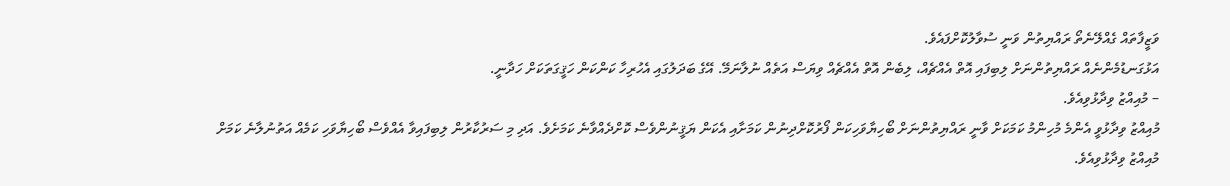ވަޒީފާތައް ގެއްލޭނެތޯ ރައްޔިތުން ވަނީ ސުވާލުކޮށްފައެވެ.
އަޅުގަނޑުމެންނެއް ރައްޔިތުންނަށް ލިބިފައި އޮތް އެއްޗެއް، ލިބެން އޮތް އެއްޗެއް ވިޔަސް އަތެއް ނުލާނަމޭ. އޭގެ ބަދަލުގައި އެހުރިހާ ކަންކަން ހަޤީގަތަކަށް ހަދާނީ.
– މުއިއްޒު ވިދާޅުވިއެވެ.
މުއިއްޒު ވިދާޅުވީ އެންމެ މުހިންމު ކަމަކަށް ވާނީ ރައްޔިތުންނަށް ބޯހިޔާވަހިކަން ފޯރުކޮށްދިނުން ކަމަށާއި އެކަން ޔަޤީނުންވެސް ކޮށްދެއްވާނެ ކަމަށެވެ. އަދި މި ސަރުކާރުން ލިބިފައިވާ އެއްވެސް ބޯހިޔާވަހި ކަމެއް އަތުނުލާނެ ކަމަށް މުއިއްޒު ވިދާޅުވިއެވެ.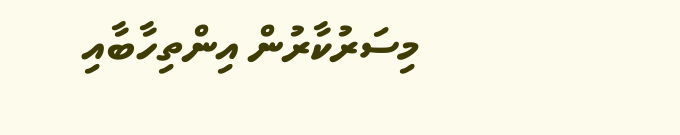މިސަރުކާރުން އިންތިހާބާއި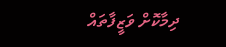ދިމާކޮށް ވަޒީފާތައް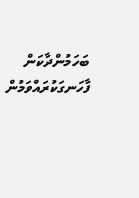ބަހަމުންދާކަން ފާހަނގަކުރައްވަމުން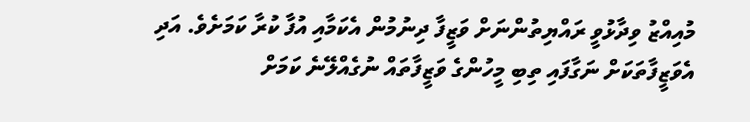މުއިއްޒު ވިދާޅުވީ ރައްޔިތުންނަށް ވަޒީފާ ދިނުމުން އެކަމާއި އުފާ ކުރާ ކަމަށެވެ. އަދި އެވަޒީފާތަކަށް ނަގާފައި ތިބި މީހުންގެ ވަޒީފާތައް ނުގެއްލޭނެ ކަމަށް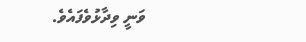ވަނީ ވިދާޅުވެފައެވެ.